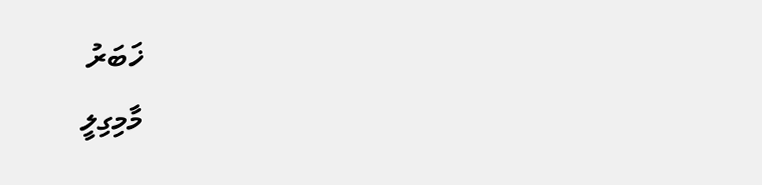ޚަބަރު
މާމިގިލީ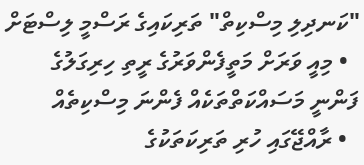"ކަނދިލި މިސްކިތް" ތަރިކައިގެ ރަސްމީ ލިސްޓަށް
  • މިއީ ވަރަށް މަތީފެންވަރުގެ ރީތި ހިރިގަލުގެ ފަންނީ މަސައްކަތްތަކެއް ފެންނަ މިސްކިތެއް
  • ރާއްޖޭގައި ހުރި ތަރިކަތަކުގެ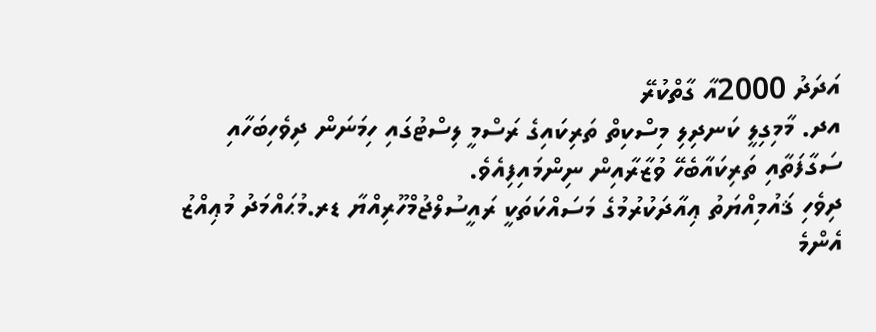އަދަދު 2000އާ ގާތްކުރޭ
އދ. މާމިގިލީ ކަނދިލި މިސްކިތް ތަރިކައިގެ ރަސްމީ ލިސްޓުގައި ހިމަނަން ދިވެހިބަހާއި ސަގާފަތާއި ތަރިކައާބެހޭ ވުޒާރާއިން ނިންމައިފިއެވެ.
ދިވެހި ޤައުމިއްޔަތު ޢިއާދަކުރުމުގެ މަސައްކަތަކީ ރައީސުލްޖުމްހޫރިއްޔާ ޑރ.މުޙައްމަދު މުޢިއްޒު އެންމެ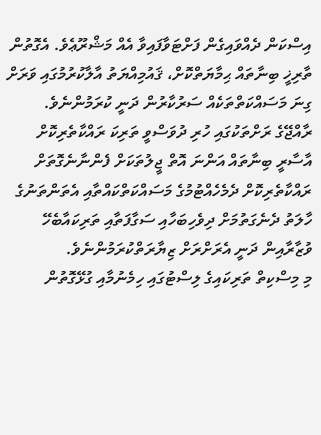އިސްކަން ދެއްވައިގެން ފަށްޓަވާފައިވާ އެއް މަޝްރޫޢެވެ. އެގޮތުން ތާރިޚީ ބިނާތައް ޙިމާޔަތްކޮށް، ޤައުމިއްޔަތު އާލާކުރުމުގައި ވަރަށް ގިނަ މަސައްކަތްތަކެއް ސަރުކާރުން ދަނީ ކުރަމުންނެވެ.
ރާއްޖޭގެ ރަށްތަކުގައި ހުރި ދުވަސްވީ ތަރިކަ ރައްކާތެރިކޮށް އާސާރީ ބިނާތައް އަންނަ އޮތް ޖީލުތަކަށް ފެންނާނެގޮތަށް ރައްކާތެރިކޮށް ދެމެހެއްޓުމުގެ މަސައްކަތްކައްތާއި އެތަންތަނުގެ ހާލަތު ދެނެގަތުމަށް ދިވެހިބަހާއި ސަގާފަތާއި ތަރިކައާބެހޭ ވުޒާރާއިން ދަނީ އެރަށްރަށް ޒިޔާރަތްކުރަމުންނެވެ.
މި މިސްކިތް ތަރިކައިގެ ލިސްޓުގައި ހިމެނުމާއި ގުޅޭގޮތުން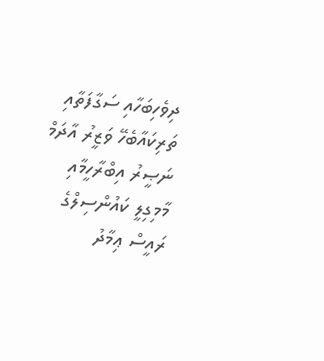ދިވެހިބަހާއި ސަގާފަތާއި ތަރިކައާބެހޭ ވަޒީރު އާދަމް ނަޞީރު އިބްރާހީމާއި މާމިގިލީ ކައުންސިލްގެ ރައީސް ޢިމާދު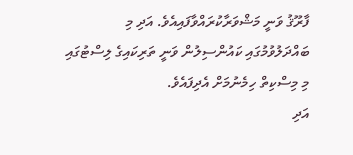ފާރޫޤު ވަނީ މަޝްވަރާކުރައްވާފައިއެވެ. އަދި މި ބައްދަލުވުމުގައި ކައުންސިލުން ވަނީ ތަރިކައިގެ ލިސްޓުގައި މި މިސްކިތް ހިމެނުމަށް އެދިފައެވެ.
އަދި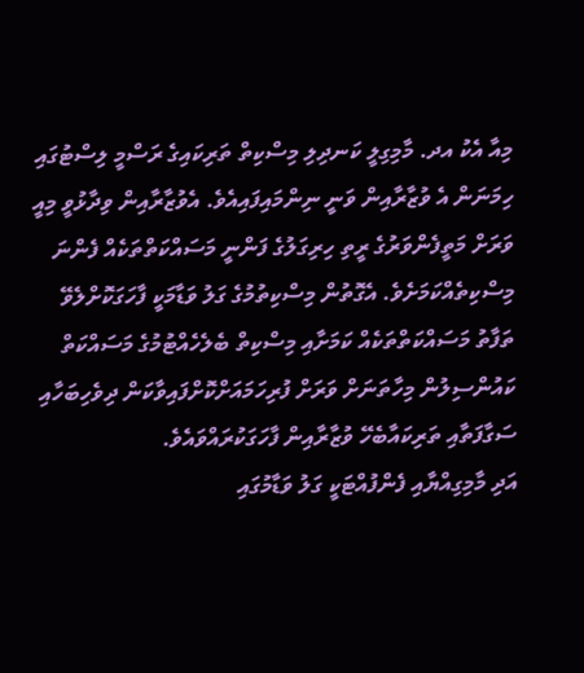މިއާ އެކު އދ. މާމިގިލީ ކަނދިލި މިސްކިތް ތަރިކައިގެ ރަސްމީ ލިސްޓުގައި ހިމަނަން އެ ވުޒާރާއިން ވަނީ ނިންމައިފައިއެވެ. އެވުޒާރާއިން ވިދާޅުވީ މިއީ ވަރަށް މަތީފެންވަރުގެ ރީތި ހިރިގަލުގެ ފަންނީ މަސައްކަތްތަކެއް ފެންނަ މިސްކިތެއްކަމަށެވެ. އެގޮތުން މިސްކިތުމުގެ ގަލު ވަޑާމަކީ ފާހަގަކޮށްލެވޭ ތަފާތު މަސައްކަތްތަކެއް ކަމަށާއި މިސްކިތް ބެލެހެއްޓުމުގެ މަސައްކަތް ކައުންސިލުން މިހާތަނަށް ވަރަށް ފުރިހަމައަށްކޮށްފައިވާކަން ދިވެހިބަހާއި ސަގާފަތާއި ތަރިކައާބެހޭ ވުޒާރާއިން ފާހަގަކުރައްވައެވެ.
އަދި މާމިގިއްޔާއި ފެންފުއްޓަކީ ގަލު ވަޑާމުގައި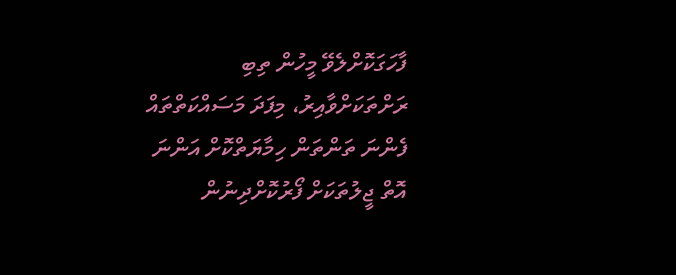ފާހަގަކޮށްލެވޭ މީހުން ތިބި ރަށްތަކަށްވާއިރު، މިފަދަ މަސައްކަތްތައް ފެންނަ ތަންތަން ހިމާޔަތްކޮށް އަންނަ އޮތް ޖީލުތަކަށް ފޯރުކޮށްދިނުން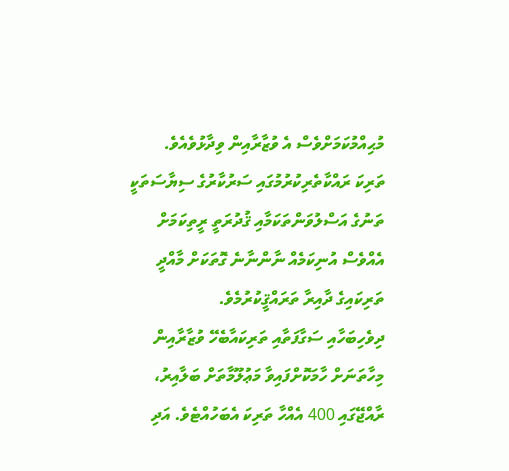މުޙިއްމުކަމަށްވެސް އެ ވުޒާރާއިން ވިދާޅުވެއެވެ.
ތަރިކަ ރައްކާތެރިކުރުމުގައި ސަރުކާރުގެ ސިޔާސަތަކީ ތަނުގެ އަސްލުވަންތަކަމާއި ޤުދުރަތީ ރީތިކަމަށް އެއްވެސް އުނިކަމެއް ނާންނާނެ ގޮތަކަށް މާއްދީ ތަރިކައިގެ ދާއިރާ ތަރައްޤީކުރުމެވެ.
ދިވެހިބަހާއި ސަގާފަތާއި ތަރިކައާބެހޭ ވުޒާރާއިން މިހާތަނަށް ހާމަކޮށްފައިވާ މަޢުލޫމާތަށް ބަލާއިރު، ރާއްޖޭގައި 400 އެއްހާ ތަރިކަ އެބަހުއްޓެވެ. އަދި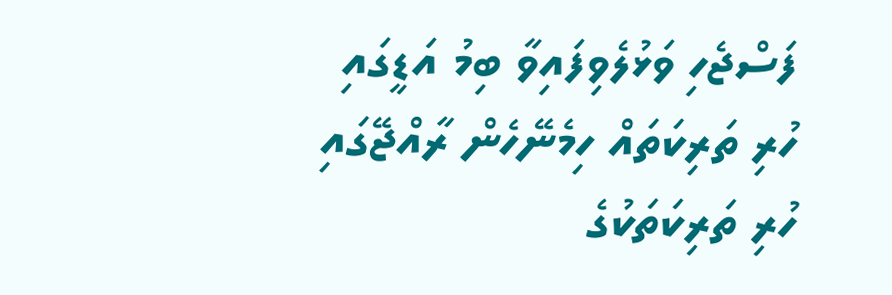ފަސްޖެހި ވަޅުލެވިފައިވާ ބިމު އަޑީގައި ހުރި ތަރިކަތައް ހިމެނޭހެން ރާއްޖޭގައި ހުރި ތަރިކަތަކުގެ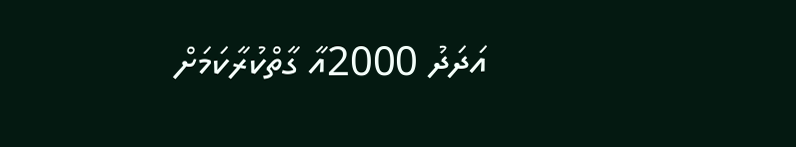އަދަދު 2000އާ ގާތްކުރާކަމަށް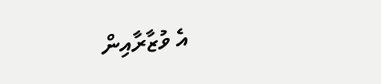އެ ވުޒާރާއިން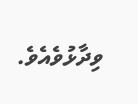ވިދާޅުވެއެވެ.